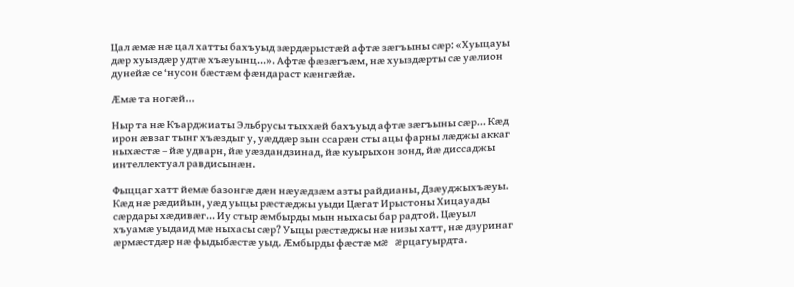Цал æмæ нæ цал хатты бахъуыд зæрдæрыстæй афтæ зæгъыны сæр: «Хуыцауы дæр хуыздæр удтæ хъæуынц…». Афтæ фæзæгъæм, нæ хуыздæрты сæ уæлион дунейæ се ‘нусон бæстæм фæндараст кæнгæйæ.

Æмæ та ногæй…

Ныр та нæ Къарджиаты Эльбрусы тыххæй бахъуыд афтæ зæгъыны сæр… Кæд ирон æвзаг тынг хъæздыг у, уæддæр зын ссарæн сты ацы фарны лæджы аккаг ныхæстæ – йæ удварн, йæ уæздандзинад, йæ куырыхон зонд, йæ диссаджы интеллектуал равдисынæн.

Фыццаг хатт йемæ базонгæ дæн нæуæдзæм азты райдианы, Дзæуджыхъæуы. Кæд нæ рæдийын, уæд уыцы рæстæджы уыди Цæгат Ирыстоны Хицауады сæрдары хæдивæг… Иу стыр æмбырды мын ныхасы бар радтой. Цæуыл хъуамæ уыдаид мæ ныхасы сæр? Уыцы рæстæджы нæ низы хатт, нæ дзуринаг æрмæстдæр нæ фыдыбæстæ уыд. Æмбырды фæстæ мæ æрцагуырдта.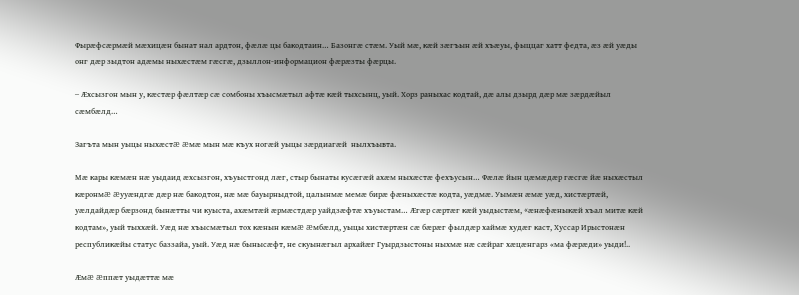Фырæфсæрмæй мæхицæн бынат нал ардтон, фæлæ цы бакодтаин… Базонгæ стæм. Уый мæ, кæй зæгъын æй хъæуы, фыццаг хатт федта, æз æй уæды онг дæр зыдтон адæмы ныхæстæм гæсгæ, дзыллон-информацион фæрæзты фæрцы.

– Æхсызгон мын у, кæстæр фæлтæр сæ сомбоны хъысмæтыл афтæ кæй тыхсынц, уый. Хорз раныхас кодтай, дæ алы дзырд дæр мæ зæрдæйыл сæмбæлд…

Загъта мын уыцы ныхæстæ æмæ мын мæ къух ногæй уыцы зæрдиагæй  нылхъывта.

Мæ кары кæмæн нæ уыдаид æхсызгон, хъуыстгонд лæг, стыр бынаты кусæгæй ахæм ныхæстæ фехъусын… Фæлæ йын цæмæдæр гæсгæ йæ ныхæстыл кæронмæ æууæндгæ дæр нæ бакодтон, нæ мæ бауырныдтой, цалынмæ мемæ бирæ фæныхæстæ кодта, уæдмæ. Уымæн æмæ уæд, хистæртæй, уæлдайдæр бæрзонд бынæтты чи куыста, ахæмтæй æрмæстдæр уайдзæфтæ хъуыстам… Æгæр сæртæг кæй уыдыстæм, «æнæфæныкæй хъал митæ кæй кодтам», уый тыххæй. Уæд нæ хъысмæтыл тох кæнын кæмæ æмбæлд, уыцы хистæртæн сæ бæрæг фылдæр хаймæ худæг каст, Хуссар Ирыстонæн республикæйы статус баззайа, уый. Уæд нæ бынысæфт, не скуынæгыл архайæг Гуырдзыстоны ныхмæ нæ сæйраг хæцæнгарз «ма фæрæди» уыди!..

Æмæ æппæт уыдæттæ мæ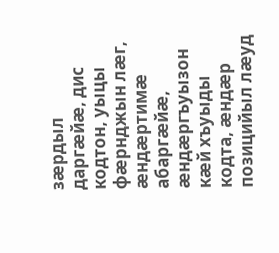зæрдыл даргæйæ, дис кодтон, уыцы фæрнджын лæг, æндæртимæ абаргæйæ, æндæргъуызон кæй хъуыды кодта, æндæр позицийыл лæуд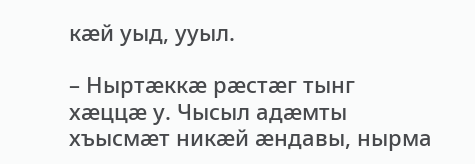кæй уыд, ууыл.

– Ныртæккæ рæстæг тынг хæццæ у. Чысыл адæмты хъысмæт никæй æндавы, нырма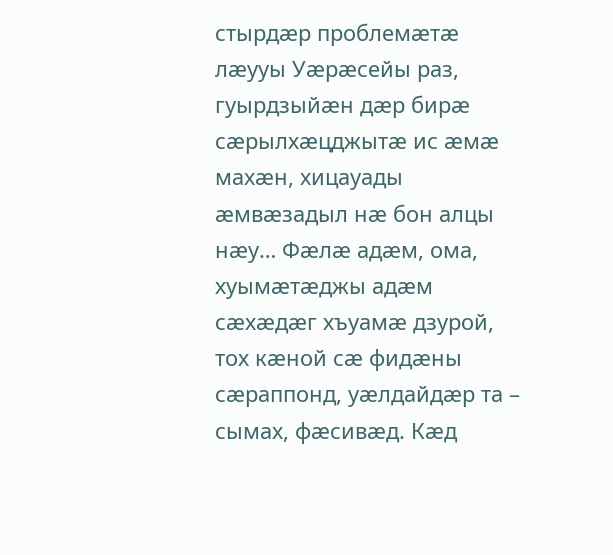стырдæр проблемæтæ лæууы Уæрæсейы раз, гуырдзыйæн дæр бирæ сæрылхæцджытæ ис æмæ махæн, хицауады æмвæзадыл нæ бон алцы нæу… Фæлæ адæм, ома, хуымæтæджы адæм сæхæдæг хъуамæ дзурой, тох кæной сæ фидæны сæраппонд, уæлдайдæр та – сымах, фæсивæд. Кæд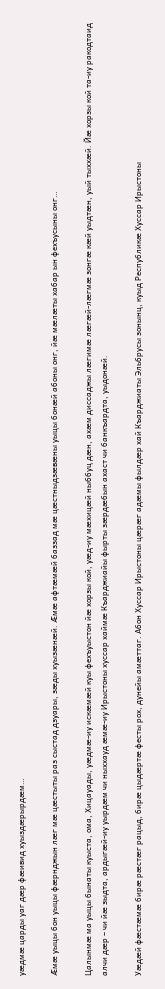уæдмæ царды уаг дæр фæивид хуыздæрырдæм…

Æмæ уыцы бон уыцы фæрнджын лæг мæ цæстыты раз сыстад дзуары, зæды хуызæнæй. Æмæ афтæмæй баззад мæ цæстныдзæвæны уыцы бонæй абоны онг, йæ мæлæты хабар ын фехъусыны онг…

Цалынмæ ма уыцы бынаты куыста, ома, Хицауады, уæдмæ-иу искæмæй куы фехъуыстон йæ хорзы кой, уæд-иу мæхицæй ныббуц дæн, ахæм диссаджы лæгимæ лæгæй-лæгмæ зонгæ кæй уыдтæн, уый тыххæй. Йæ хорзы кой та-иу ракодтаид алчи дæр – чи йæ зыдта, ардыгæй-иу уырдæм чи ныххауд æмæ-иу Ирыстоны хуссар хаймæ Къарджиайы фырты зæрдæбын ахаст чи банкъардта, уыдонæй.

Уæдæй фæстæмæ бирæ рæстæг рацыд, бирæ цыдæртæ фесты рох, дунейы амæттаг. Абон Хуссар Ирыстоны цæрæг адæмы фылдæр хай Къарджиаты Эльбрусы зонынц, куыд Республикæ Хуссар Ирыстоны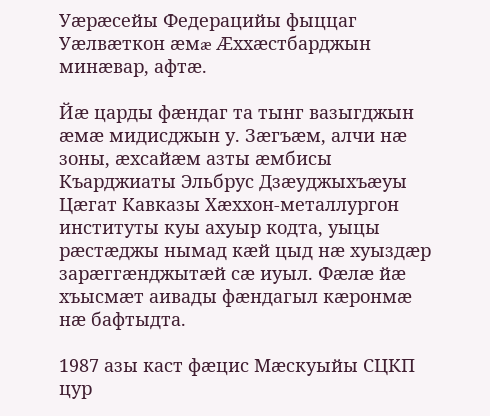Уæрæсейы Федерацийы фыццаг Уæлвæткон æмæ Æххæстбарджын минæвар, афтæ.

Йæ царды фæндаг та тынг вазыгджын æмæ мидисджын у. Зæгъæм, алчи нæ зоны, æхсайæм азты æмбисы Къарджиаты Эльбрус Дзæуджыхъæуы Цæгат Кавказы Хæххон-металлургон институты куы ахуыр кодта, уыцы рæстæджы нымад кæй цыд нæ хуыздæр зарæггæнджытæй сæ иуыл. Фæлæ йæ хъысмæт аивады фæндагыл кæронмæ нæ бафтыдта.

1987 азы каст фæцис Мæскуыйы СЦКП цур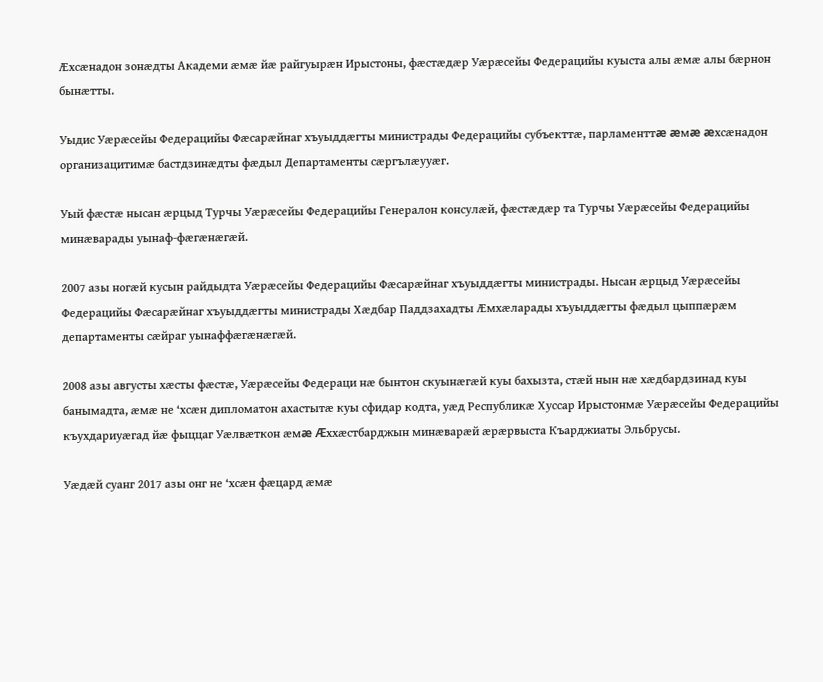Æхсæнадон зонæдты Академи æмæ йæ райгуырæн Ирыстоны, фæстæдæр Уæрæсейы Федерацийы куыста алы æмæ алы бæрнон бынæтты.

Уыдис Уæрæсейы Федерацийы Фæсарæйнаг хъуыддæгты министрады Федерацийы субъекттæ, парламенттæ æмæ æхсæнадон организацитимæ бастдзинæдты фæдыл Департаменты сæргълæууæг.

Уый фæстæ нысан æрцыд Турчы Уæрæсейы Федерацийы Генералон консулæй, фæстæдæр та Турчы Уæрæсейы Федерацийы минæварады уынаф-фæгæнæгæй.

2007 азы ногæй кусын райдыдта Уæрæсейы Федерацийы Фæсарæйнаг хъуыддæгты министрады. Нысан æрцыд Уæрæсейы Федерацийы Фæсарæйнаг хъуыддæгты министрады Хæдбар Паддзахадты Æмхæларады хъуыддæгты фæдыл цыппæрæм департаменты сæйраг уынаффæгæнæгæй.

2008 азы августы хæсты фæстæ, Уæрæсейы Федераци нæ бынтон скуынæгæй куы бахызта, стæй нын нæ хæдбардзинад куы банымадта, æмæ не ‘хсæн дипломатон ахастытæ куы сфидар кодта, уæд Республикæ Хуссар Ирыстонмæ Уæрæсейы Федерацийы къухдариуæгад йæ фыццаг Уæлвæткон æмæ Æххæстбарджын минæварæй æрæрвыста Къарджиаты Эльбрусы.

Уæдæй суанг 2017 азы онг не ‘хсæн фæцард æмæ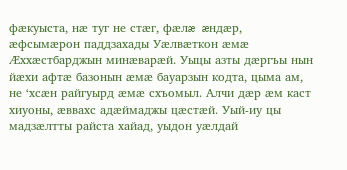фæкуыста, нæ туг не стæг, фæлæ æндæр, æфсымæрон паддзахады Уæлвæткон æмæ Æххæстбарджын минæварæй. Уыцы азты дæргъы нын йæхи афтæ базонын æмæ бауарзын кодта, цыма ам, не ‘хсæн райгуырд æмæ схъомыл. Алчи дæр æм каст хиуоны, æввахс адæймаджы цæстæй. Уый-иу цы мадзæлтты райста хайад, уыдон уæлдай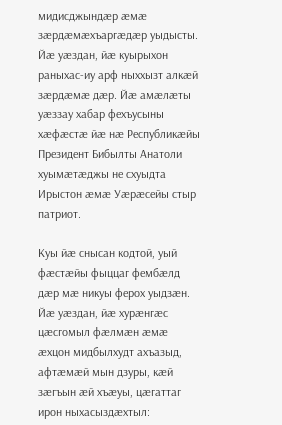мидисджындæр æмæ зæрдæмæхъаргæдæр уыдысты. Йæ уæздан, йæ куырыхон раныхас-иу арф ныххызт алкæй зæрдæмæ дæр. Йæ амæлæты уæззау хабар фехъусыны хæфæстæ йæ нæ Республикæйы Президент Бибылты Анатоли хуымæтæджы не схуыдта Ирыстон æмæ Уæрæсейы стыр патриот.

Куы йæ снысан кодтой, уый фæстæйы фыццаг фембæлд дæр мæ никуы ферох уыдзæн. Йæ уæздан, йæ хурæнгæс цæсгомыл фæлмæн æмæ æхцон мидбылхудт ахъазыд, афтæмæй мын дзуры, кæй зæгъын æй хъæуы, цæгаттаг ирон ныхасыздæхтыл: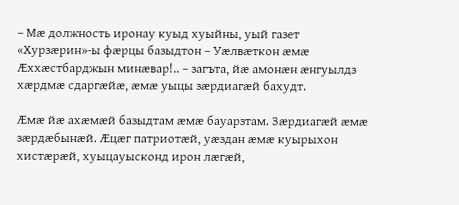– Мæ должность иронау куыд хуыйны, уый газет «Хурзæрин»-ы фæрцы базыдтон – Уæлвæткон æмæ Æххæстбарджын минæвар!.. – загъта, йæ амонæн æнгуылдз хæрдмæ сдаргæйæ, æмæ уыцы зæрдиагæй бахудт.

Æмæ йæ ахæмæй базыдтам æмæ бауарзтам. Зæрдиагæй æмæ зæрдæбынæй. Æцæг патриотæй, уæздан æмæ куырыхон хистæрæй, хуыцауысконд ирон лæгæй,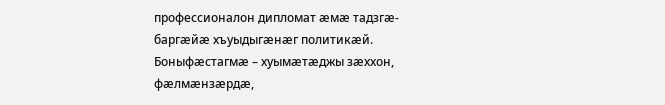профессионалон дипломат æмæ тадзгæ-баргæйæ хъуыдыгæнæг политикæй. Боныфæстагмæ – хуымæтæджы зæххон, фæлмæнзæрдæ,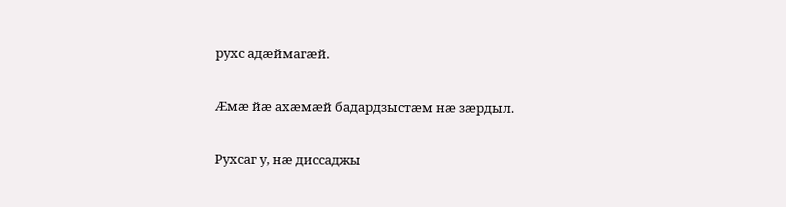рухс адæймагæй.

Æмæ йæ ахæмæй бадардзыстæм нæ зæрдыл.

Рухсаг у, нæ диссаджы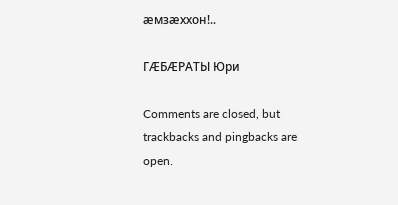æмзæххон!..

ГÆБÆРАТЫ Юри

Comments are closed, but trackbacks and pingbacks are open.